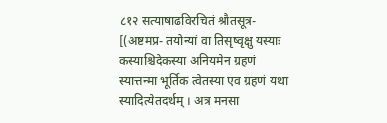८१२ सत्याषाढविरचितं श्रौतसूत्र- [(अष्टमप्र- तयोन्यां वा तिसृष्वृक्षु यस्याः कस्याश्चिदेकस्या अनियमेन ग्रहणं स्यात्तन्मा भूर्तिक त्वेतस्या एव ग्रहणं यथा स्यादित्येतदर्थम् । अत्र मनसा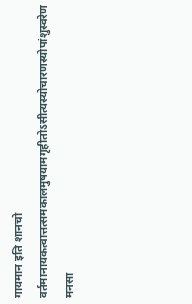गायमान इति शानचो वर्तमानायकत्वात्तत्समकालमुषयामगृहीतोऽसीत्यस्योचारणस्योपांशुस्वरेण मनसा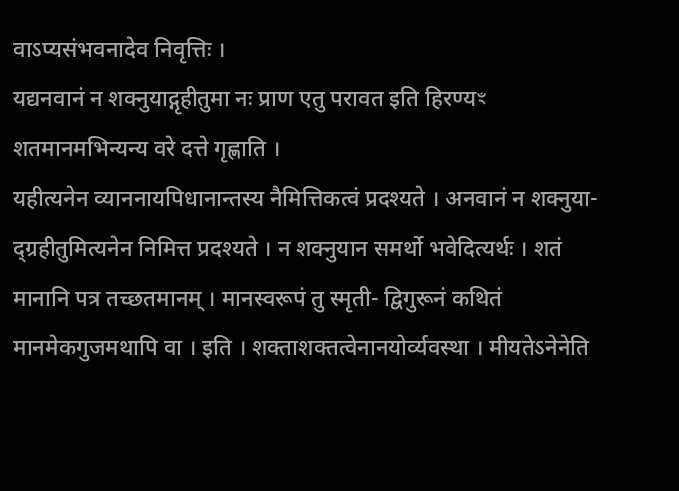वाऽप्यसंभवनादेव निवृत्तिः ।
यद्यनवानं न शक्नुयाद्गृहीतुमा नः प्राण एतु परावत इति हिरण्यꣳ शतमानमभिन्यन्य वरे दत्ते गृह्णाति ।
यहीत्यनेन व्याननायपिधानान्तस्य नैमित्तिकत्वं प्रदश्यते । अनवानं न शक्नुया- द्ग्रहीतुमित्यनेन निमित्त प्रदश्यते । न शक्नुयान समर्थो भवेदित्यर्थः । शतं मानानि पत्र तच्छतमानम् । मानस्वरूपं तु स्मृती- द्विगुरूनं कथितं मानमेकगुजमथापि वा । इति । शक्ताशक्तत्वेनानयोर्व्यवस्था । मीयतेऽनेनेति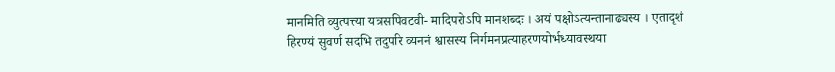मानमिति व्युत्पत्त्या यत्रसपिवटवी- मादिपरोऽपि मानशब्दः । अयं पक्षोऽत्यन्तानाढ्यस्य । एतादृशं हिरण्यं सुवर्ण सदभि तदुपरि व्यननं श्वासस्य निर्गमनप्रत्याहरणयोर्भध्यावस्थया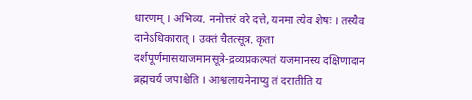धारणम् । अभिव्य. ननोत्तरं वरे दत्ते, यनमा त्येव शेषः । तस्यैव दानेऽधिकारात् । उक्तं चैतत्सूत्र. कृता दर्शपूर्णमासयाजमानसूत्रे-द्रव्यप्रकल्पतं यजमानस्य दक्षिणादान ब्रह्मचर्य जपाश्चेति । आश्वलायनेनाप्यु तं दरातीति य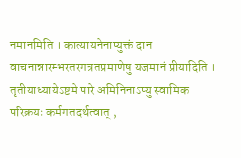नमानमिति । कात्यायनेनाप्युक्तं दान वाचनान्नारम्भरतरगत्रतप्रमाणेषु यजमानं प्रीयादिति । तृतीयाध्यायेऽष्टमे पारे अमिनिनाऽप्यु स्वामिक परिक्रयः कर्मगतदर्थत्वात् ,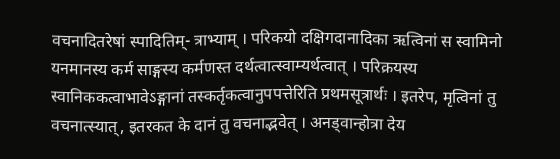वचनादितरेषां स्पादितिम्- त्राभ्याम् । परिकयो दक्षिगदानादिका ऋत्विनां स स्वामिनो यनमानस्य कर्म साङ्गस्य कर्मणस्त दर्थत्वात्स्वाम्यर्थत्वात् । परिक्रयस्य स्वानिककत्वाभावेऽङ्गानां तस्कर्तृकत्वानुपपत्तेरिति प्रथमसूत्रार्थः । इतरेप, मृत्विनां तु वचनात्स्यात्, इतरकत के दानं तु वचनाद्भवेत् । अनड्वान्होत्रा देय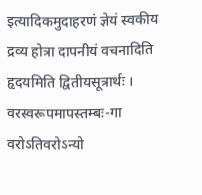इत्यादिकमुदाहरणं ज्ञेयं स्वकीय द्रव्य होत्रा दापनीयं वचनादिति हृदयमिति द्वितीयसूत्रार्थः । वरस्वरूपमापस्तम्बः-गा वरोऽतिवरोऽन्यो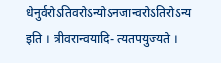धेनुर्वरोऽतिवरोऽन्योऽनजान्वरोऽतिरोऽन्य इति । त्रीवरान्वयादि- त्यतपयुज्यते ।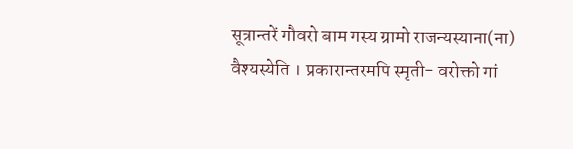सूत्रान्तरें गौवरो बाम गस्य ग्रामो राजन्यस्याना(ना) वैश्यस्येति । प्रकारान्तरमपि स्मृती- वरोक्तो गां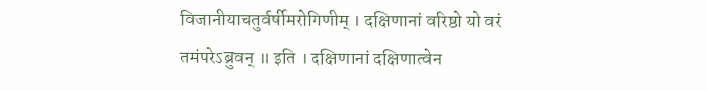विजानीयाचतुर्वर्षीमरोगिणीम् । दक्षिणानां वरिष्ठो यो वरं तमंपरेऽब्रुवन् ॥ इति । दक्षिणानां दक्षिणात्वेन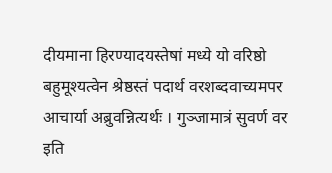दीयमाना हिरण्यादयस्तेषां मध्ये यो वरिष्ठो बहुमूश्यत्वेन श्रेष्ठस्तं पदार्थ वरशब्दवाच्यमपर आचार्या अब्रुवन्नित्यर्थः । गुञ्जामात्रं सुवर्ण वर इति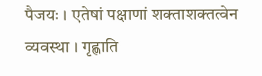पैजयः । एतेषां पक्षाणां शक्ताशक्तत्वेन व्यवस्था । गृह्णाति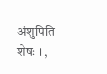अंशुपिति शेषः । ,